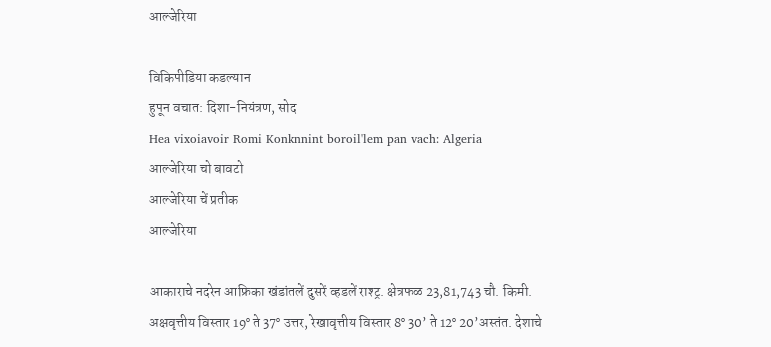आल्जेरिया

विकिपीडिया कडल्यान
हुपून वचात: दिशा-नियंत्रण, सोद
Hea vixoiavoir Romi Konknnint boroil'lem pan vach: Algeria
आल्जेरिया चो बावटो
आल्जेरिया चें प्रतीक
आल्जेरिया

आकाराचे नदरेन आफ्रिका खंडांतलें दुसरें व्हडलें राश्ट्र. क्षेत्रफळ 23,81,743 चौ. किमी. अक्षवृत्तीय विस्तार 19° ते 37° उत्तर, रेखावृत्तीय विस्तार 8° 30’ ते 12° 20’अस्तंत. देशाचे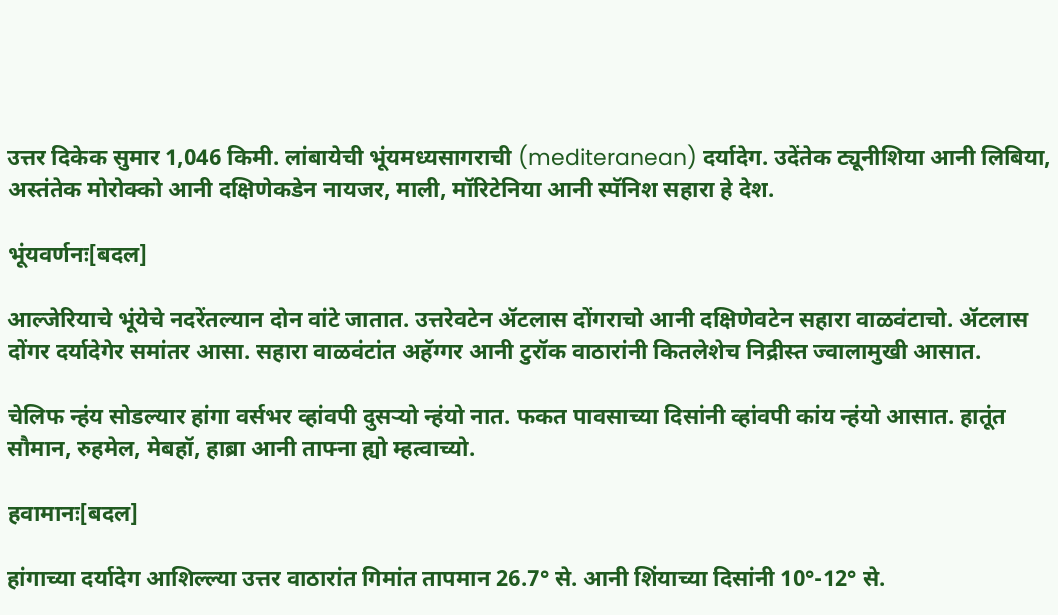उत्तर दिकेक सुमार 1,046 किमी. लांबायेची भूंयमध्यसागराची (mediteranean) दर्यादेग. उदेंतेक ट्यूनीशिया आनी लिबिया, अस्तंतेक मोरोक्को आनी दक्षिणेकडेन नायजर, माली, मॉरिटेनिया आनी स्पॅनिश सहारा हे देश.

भूंयवर्णनः[बदल]

आल्जेरियाचे भूंयेचे नदरेंतल्यान दोन वांटे जातात. उत्तरेवटेन ॲटलास दोंगराचो आनी दक्षिणेवटेन सहारा वाळवंटाचो. ॲटलास दोंगर दर्यादेगेर समांतर आसा. सहारा वाळवंटांत अहॅग्गर आनी टुरॉक वाठारांनी कितलेशेच निद्रीस्त ज्वालामुखी आसात.

चेलिफ न्हंय सोडल्यार हांगा वर्सभर व्हांवपी दुसऱ्यो न्हंयो नात. फकत पावसाच्या दिसांनी व्हांवपी कांय न्हंयो आसात. हातूंत सौमान, रुहमेल, मेबहॉ, हाब्रा आनी ताफ्ना ह्यो म्हत्वाच्यो.

हवामानः[बदल]

हांगाच्या दर्यादेग आशिल्ल्या उत्तर वाठारांत गिमांत तापमान 26.7° से. आनी शिंयाच्या दिसांनी 10°-12° से.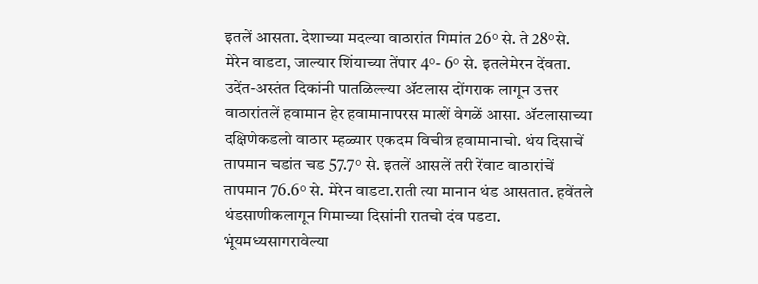इतलें आसता. देशाच्या मदल्या वाठारांत गिमांत 26° से. ते 28°से. मेरेन वाडटा, जाल्यार शिंयाच्या तेंपार 4°- 6° से. इतलेमेरन देंवता. उदेंत-अस्तंत दिकांनी पातळिल्ल्या ॲटलास दोंगराक लागून उत्तर वाठारांतलें हवामान हेर हवामानापरस मात्शें वेगळें आसा. ॲटलासाच्या दक्षिणेकडलो वाठार म्हळ्यार एकदम विचीत्र हवामानाचो. थंय दिसाचें तापमान चडांत चड 57.7° से. इतलें आसलें तरी रेंवाट वाठारांचें तापमान 76.6° से. मेरेन वाडटा.राती त्या मानान थंड आसतात. हवेंतले थंडसाणीकलागून गिमाच्या दिसांनी रातचो दंव पडटा. भूंयमध्यसागरावेल्या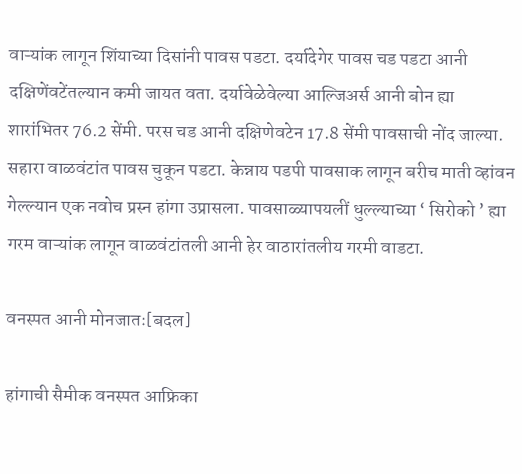वाऱ्यांक लागून शिंयाच्या दिसांनी पावस पडटा. दर्यादेगेर पावस चड पडटा आनी दक्षिणेंवटेंतल्यान कमी जायत वता. दर्यावेळेवेल्या आल्जिअर्स आनी बोन ह्या शारांभितर 76.2 सेंमी. परस चड आनी दक्षिणेवटेन 17.8 सेंमी पावसाची नोंद जाल्या. सहारा वाळवंटांत पावस चुकून पडटा. केन्नाय पडपी पावसाक लागून बरीच माती व्हांवन गेल्ल्यान एक नवोच प्रस्न हांगा उप्रासला. पावसाळ्यापयलीं धुल्ल्याच्या ‘ सिरोको ’ ह्या गरम वाऱ्यांक लागून वाळवंटांतली आनी हेर वाठारांतलीय गरमी वाडटा.

वनस्पत आनी मोनजातः[बदल]

हांगाची सैमीक वनस्पत आफ्रिका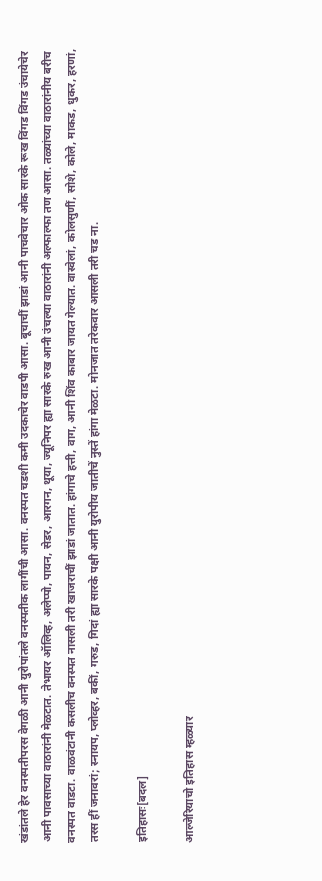खंडांतले हेर वनस्पतीपरस वेगळी आनी युरोपांतले वनस्पतीक लागींची आसा. वनस्पत चडशी कमी उदकाचेर वाडपी आसा. बूचाचीं झाडां आनी पाचवेचार ओक सारके रूख विंगड विंगड उंचायेचेर आनी पावसाच्या वाठारांनी मेळटात. तेभायर ऑलिव्ह, अलेप्पो, पायन, सेडर, आरगन, थूया, ज्यूनिपर ह्या सारके रुख आनी उंचल्या वाठारांनी अल्फाल्फा तण आसा. तळ्यांच्या वाठारांनीय बरीच वनस्पत वाडटा. वाळवंटानी कसलीच वनस्पत नासली तरी खाजराचीं झाडां जातात. हांगाचे हत्ती, वाग, आनी शिंव काबार जायत गेल्यात. वास्वेलां, कोलसुणीं, सोशे, कोले, माकड, धुकर, हरणां, तरस हीं जनावरां; स्नायप, प्लोव्हर, बकीं, गरुड, गिदां ह्या सारके पक्षी आनी युरोपीय जातीचें नुस्तें हांगा मेळटा. मोनजात तरेकवार आसली तरी चड ना.

इतिहासः[बदल]

आल्जेरियाचो इतिहास म्हळ्यार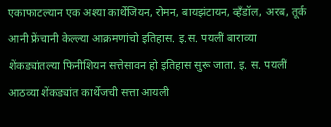एकाफाटल्यान एक अश्या कार्थेजियन, रोमन, बायझंटायन, व्हँडॉल, अरब, तूर्क आनी फ्रेंचानी केल्ल्या आक्रमणांचो इतिहास. इ.स. पयलीं बाराव्या शेंकड्यांतल्या फिनीशियन सत्तेसावन हो इतिहास सुरू जाता. इ. स. पयलीं आठव्या शेंकड्यांत कार्थेजची सत्ता आयली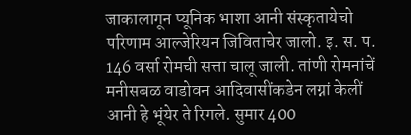जाकालागून प्यूनिक भाशा आनी संस्कृतायेचो परिणाम आल्जेरियन जिविताचेर जालो. इ. स. प. 146 वर्सा रोमची सत्ता चालू जाली. तांणी रोमनांचें मनीसबळ वाडोवन आदिवासींकडेन लग्नां केलीं आनी हे भूंयेर ते रिगले. सुमार 400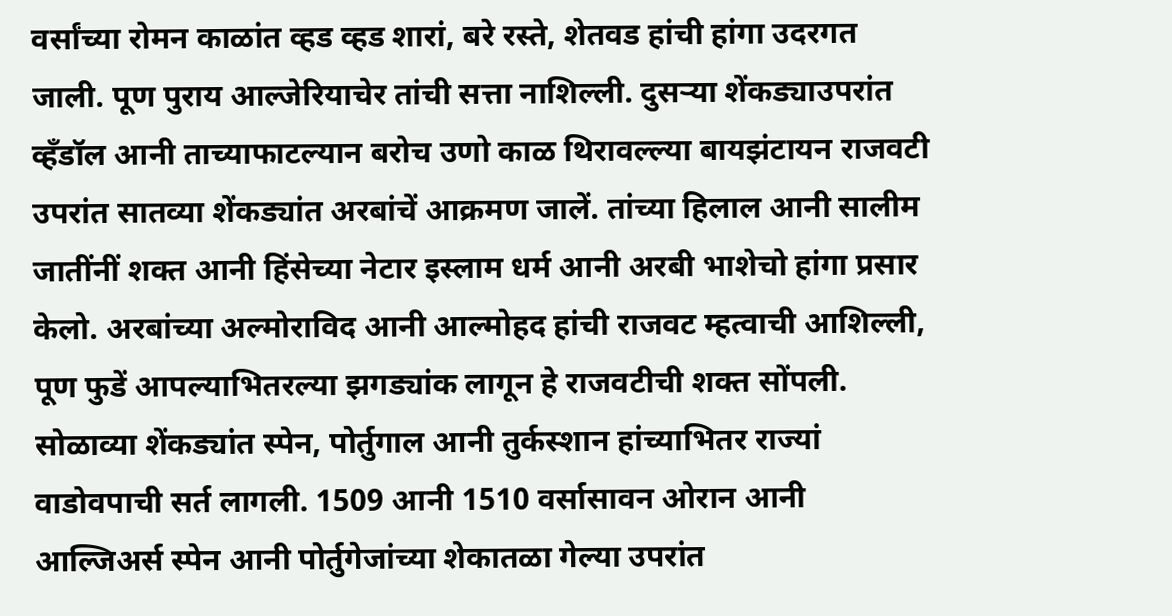वर्सांच्या रोमन काळांत व्हड व्हड शारां, बरे रस्ते, शेतवड हांची हांगा उदरगत जाली. पूण पुराय आल्जेरियाचेर तांची सत्ता नाशिल्ली. दुसऱ्या शेंकड्याउपरांत व्हँडॉल आनी ताच्याफाटल्यान बरोच उणो काळ थिरावल्ल्या बायझंटायन राजवटी उपरांत सातव्या शेंकड्यांत अरबांचें आक्रमण जालें. तांच्या हिलाल आनी सालीम जातींनीं शक्त आनी हिंसेच्या नेटार इस्लाम धर्म आनी अरबी भाशेचो हांगा प्रसार केलो. अरबांच्या अल्मोराविद आनी आल्मोहद हांची राजवट म्हत्वाची आशिल्ली, पूण फुडें आपल्याभितरल्या झगड्यांक लागून हे राजवटीची शक्त सोंपली. सोळाव्या शेंकड्यांत स्पेन, पोर्तुगाल आनी तुर्कस्शान हांच्याभितर राज्यां वाडोवपाची सर्त लागली. 1509 आनी 1510 वर्सासावन ओरान आनी आल्जिअर्स स्पेन आनी पोर्तुगेजांच्या शेकातळा गेल्या उपरांत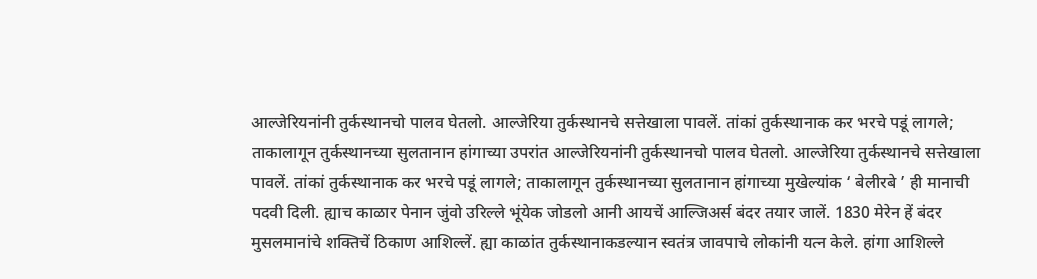आल्जेरियनांनी तुर्कस्थानचो पालव घेतलो. आल्जेरिया तुर्कस्थानचे सत्तेखाला पावलें. तांकां तुर्कस्थानाक कर भरचे पडूं लागले; ताकालागून तुर्कस्थानच्या सुलतानान हांगाच्या उपरांत आल्जेरियनांनी तुर्कस्थानचो पालव घेतलो. आल्जेरिया तुर्कस्थानचे सत्तेखाला पावलें. तांकां तुर्कस्थानाक कर भरचे पडूं लागले; ताकालागून तुर्कस्थानच्या सुलतानान हांगाच्या मुखेल्यांक ‘ बेलीरबे ’ ही मानाची पदवी दिली. ह्याच काळार पेनान जुंवो उरिल्ले भूंयेक जोडलो आनी आयचें आल्जिअर्स बंदर तयार जालें. 1830 मेरेन हें बंदर मुसलमानांचे शक्तिचें ठिकाण आशिल्लें. ह्या काळांत तुर्कस्थानाकडल्यान स्वतंत्र जावपाचे लोकांनी यत्न केले. हांगा आशिल्ले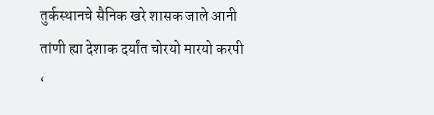तुर्कस्थानचे सैनिक खरे शासक जाले आनी तांणी ह्या देशाक दर्यांत चोरयो मारयो करपी ‘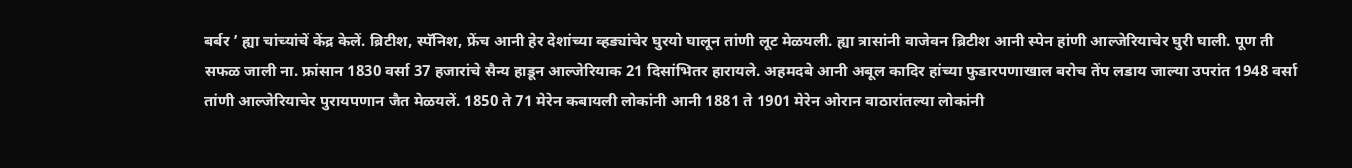बर्बर ’ ह्या चांच्यांचें केंद्र केलें. ब्रिटीश, स्पॅनिश, फ्रेंच आनी हेर देशांच्या व्हड्यांचेर घुरयो घालून तांणी लूट मेळयली. ह्या त्रासांनी वाजेवन ब्रिटीश आनी स्पेन हांणी आल्जेरियाचेर घुरी घाली. पूण ती सफळ जाली ना. फ्रांसान 1830 वर्सा 37 हजारांचे सैन्य हाडून आल्जेरियाक 21 दिसांभितर हारायले. अहमदबे आनी अबूल कादिर हांच्या फुडारपणाखाल बरोच तेंप लडाय जाल्या उपरांत 1948 वर्सा तांणी आल्जेरियाचेर पुरायपणान जैत मेळयलें. 1850 ते 71 मेरेन कबायली लोकांनी आनी 1881 ते 1901 मेरेन ओरान वाठारांतल्या लोकांनी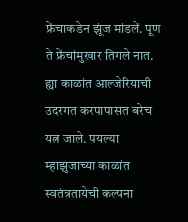फ्रेंचाकडेन झूंज मांडलें. पूण ते फ्रेंचांमुखार तिगले नात. ह्या काळांत आल्जेरियाची उदरगत करपापासत बरेच यत्न जाले. पयल्या म्हाझुजाच्या काळांत स्वतंत्रतायेची कल्पना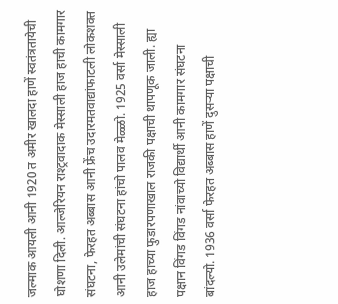जल्माक आयली आनी 1920 त अमीर खालदा हाणें स्वतंत्रतायेची घोशणा दिली. आल्जेरियन राश्ट्रवादाक मेस्साली हाज हाची कामगार संघटना, फेरहत अब्बास आनी फ्रेंच उदारमतवाद्यांफाटली लोकशक्त आनी उलेमांची संघटना हांचो पालव मेळ्ळो. 1925 वर्सा मेस्साली हाज हाच्या फुडारपणाखाल राजकी पक्षाची थापणूक जाली. ह्या पक्षान विंगड विंगड नांवाच्यो विद्यार्थी आनी कामगार संघटना बांदल्यो. 1936 वर्सा फेरहत अब्बास हाणें दुसऱ्या पक्षाची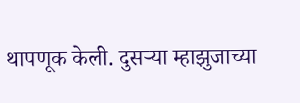थापणूक केली. दुसऱ्या म्हाझुजाच्या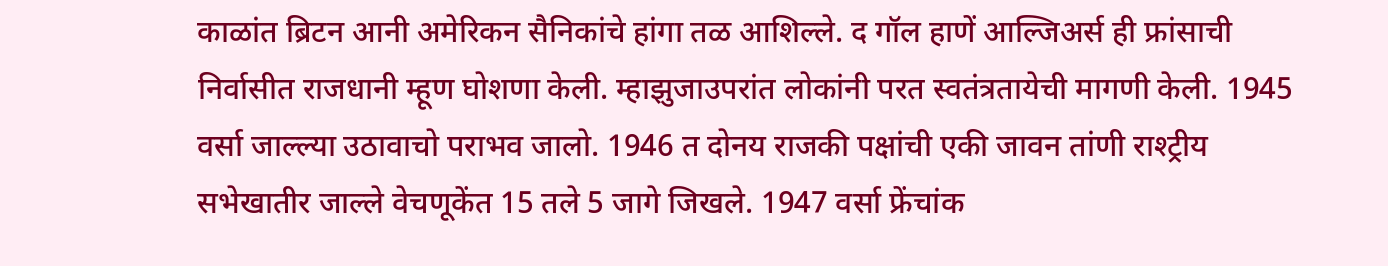काळांत ब्रिटन आनी अमेरिकन सैनिकांचे हांगा तळ आशिल्ले. द गॉल हाणें आल्जिअर्स ही फ्रांसाची निर्वासीत राजधानी म्हूण घोशणा केली. म्हाझुजाउपरांत लोकांनी परत स्वतंत्रतायेची मागणी केली. 1945 वर्सा जाल्ल्या उठावाचो पराभव जालो. 1946 त दोनय राजकी पक्षांची एकी जावन तांणी राश्ट्रीय सभेखातीर जाल्ले वेचणूकेंत 15 तले 5 जागे जिखले. 1947 वर्सा फ्रेंचांक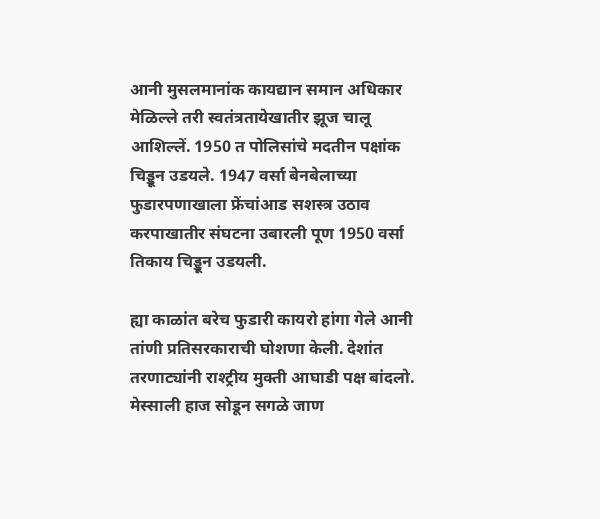आनी मुसलमानांक कायद्यान समान अधिकार मेळिल्ले तरी स्वतंत्रतायेखातीर झूज चालू आशिल्लें. 1950 त पोलिसांचे मदतीन पक्षांक चिड्डून उडयले. 1947 वर्सा बेनबेलाच्या फुडारपणाखाला फ्रेंचांआड सशस्त्र उठाव करपाखातीर संघटना उबारली पूण 1950 वर्सा तिकाय चिड्डून उडयली.

ह्या काळांत बरेच फुडारी कायरो हांगा गेले आनी तांणी प्रतिसरकाराची घोशणा केली. देशांत तरणाट्यांनी राश्ट्रीय मुक्ती आघाडी पक्ष बांदलो. मेस्साली हाज सोडून सगळे जाण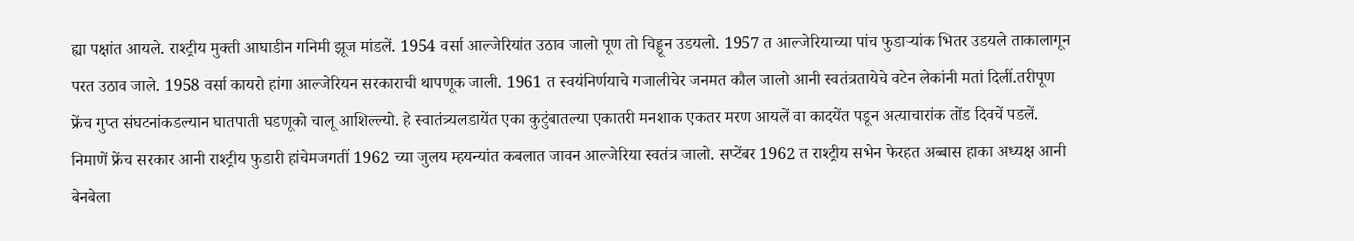ह्या पक्षांत आयले. राश्ट्रीय मुक्ती आघाडीन गनिमी झूज मांडलें. 1954 वर्सा आल्जेरियांत उठाव जालो पूण तो चिड्डून उडयलो. 1957 त आल्जेरियाच्या पांच फुडाऱ्यांक भितर उडयले ताकालागून परत उठाव जाले. 1958 वर्सा कायरो हांगा आल्जेरियन सरकाराची थापणूक जाली. 1961 त स्वयंनिर्णयाचे गजालीचेर जनमत कौल जालो आनी स्वतंत्रतायेचे वटेन लेकांनी मतां दिलीं.तरीपूण फ्रेंच गुप्त संघटनांकडल्यान घातपाती घडणूको चालू आशिल्ल्यो. हे स्वातंत्र्यलडायेंत एका कुटुंबातल्या एकातरी मनशाक एकतर मरण आयलें वा कादयेंत पडून अत्याचारांक तोंड दिवचें पडलें. निमाणें फ्रेंच सरकार आनी राश्ट्रीय फुडारी हांचेमजगतीं 1962 च्या जुलय म्हयन्यांत कबलात जावन आल्जेरिया स्वतंत्र जालो. सप्टेंबर 1962 त राश्ट्रीय सभेन फेरहत अब्बास हाका अध्यक्ष आनी बेनबेला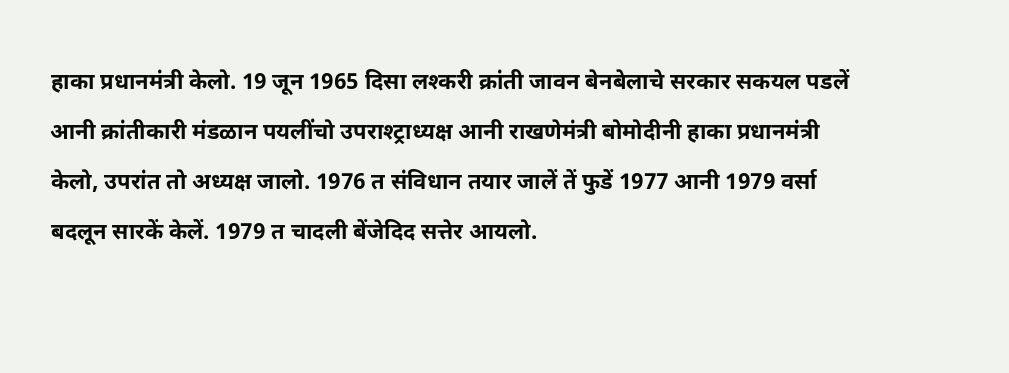हाका प्रधानमंत्री केलो. 19 जून 1965 दिसा लश्करी क्रांती जावन बेनबेलाचे सरकार सकयल पडलें आनी क्रांतीकारी मंडळान पयलींचो उपराश्ट्राध्यक्ष आनी राखणेमंत्री बोमोदीनी हाका प्रधानमंत्री केलो, उपरांत तो अध्यक्ष जालो. 1976 त संविधान तयार जालें तें फुडें 1977 आनी 1979 वर्सा बदलून सारकें केलें. 1979 त चादली बेंजेदिद सत्तेर आयलो.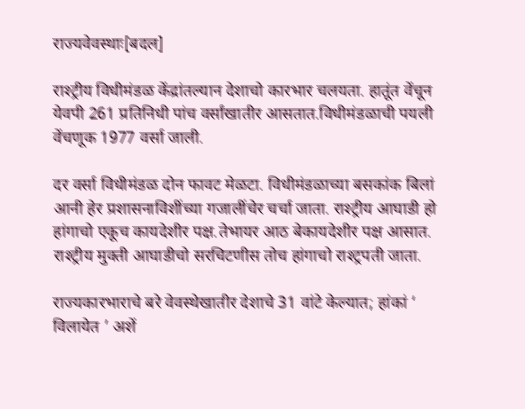राज्यवेवस्थाः[बदल]

राश्ट्रीय विधीमंडळ केंद्रांतल्यान देशाचो कारभार चलयता. हातूंत वेंचून येवपी 261 प्रतिनिधी पांच वर्सांखातीर आसतात.विधीमंडळाची पयली वेंचणूक 1977 वर्सा जाली.

दर वर्सा विधीमंडळ दोन फावट मेळटा. विधीमंडळाच्या बसकांक बिलां आनी हेर प्रशासनाविशींच्या गजालींचेर चर्चा जाता. राश्ट्रीय आघाडी हो हांगाचो एकूच कायदेशीर पक्ष.तेभायर आठ बेकायदेशीर पक्ष आसात. राश्ट्रीय मुक्ती आघाडीचो सरचिटणीस तोच हांगाचो राश्ट्रपती जाता.

राज्यकारभाराचे बरे वेवस्थेखातीर देशाचे 31 वांटे केल्यात; हांकां ‘ विलायेत ’ अशें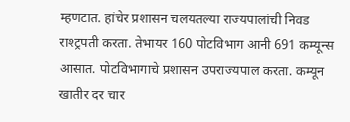म्हणटात. हांचेर प्रशासन चलयतल्या राज्यपालांची निवड राश्ट्रपती करता. तेभायर 160 पोटविभाग आनी 691 कम्यून्स आसात. पोटविभागाचे प्रशासन उपराज्यपाल करता. कम्यून खातीर दर चार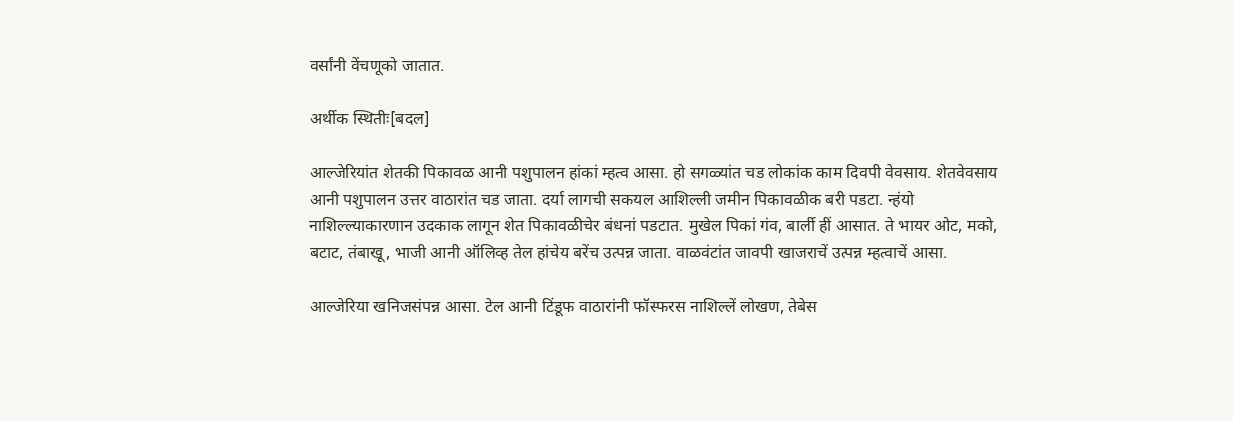वर्सांनी वेंचणूको जातात.

अर्थीक स्थितीः[बदल]

आल्जेरियांत शेतकी पिकावळ आनी पशुपालन हांकां म्हत्व आसा. हो सगळ्यांत चड लोकांक काम दिवपी वेवसाय. शेतवेवसाय आनी पशुपालन उत्तर वाठारांत चड जाता. दर्या लागची सकयल आशिल्ली जमीन पिकावळीक बरी पडटा. न्हंयो नाशिल्ल्याकारणान उदकाक लागून शेत पिकावळीचेर बंधनां पडटात. मुखेल पिकां गंव, बार्ली हीं आसात. ते भायर ओट, मको, बटाट, तंबाखू, भाजी आनी ऑलिव्ह तेल हांचेय बरेंच उत्पन्न जाता. वाळवंटांत जावपी खाजराचें उत्पन्न म्हत्वाचें आसा.

आल्जेरिया खनिजसंपन्न आसा. टेल आनी टिंडूफ वाठारांनी फॉस्फरस नाशिल्लें लोखण, तेबेस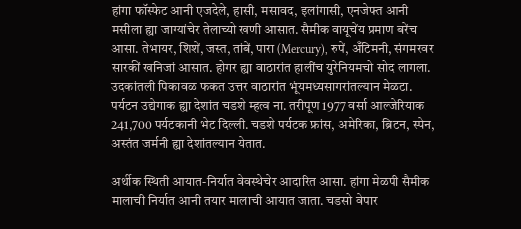हांगा फॉस्फेट आनी एजदेले, हासी, मसावद, इलांगासी, एनजेफ्त आनी मसीला ह्या जाग्यांचेर तेलाच्यो खणी आसात. सैमीक वायूचेंय प्रमाण बरेंच आसा. तेभायर, शिशें, जस्त, तांबें, पारा (Mercury), रुपें, अँटिमनी, संगमरवर सारकीं खनिजां आसात. होगर ह्या वाठारांत हालींच युरेनियमचो सोद लागला. उदकांतली पिकावळ फकत उत्तर वाठारांत भूंयमध्यसागरांतल्यान मेळटा. पर्यटन उद्येगाक ह्या देशांत चडशे म्हत्व ना. तरीपूण 1977 वर्सा आल्जेरियाक 241,700 पर्यटकानी भेट दिल्ली. चडशे पर्यटक फ्रांस, अमेरिका, ब्रिटन, स्पेन, अस्तंत जर्मनी ह्या देशांतल्यान येतात.

अर्थीक स्थिती आयात-निर्यात वेवस्थेचेर आदारित आसा. हांगा मेळपी सैमीक मालाची निर्यात आनी तयार मालाची आयात जाता. चडसो वेपार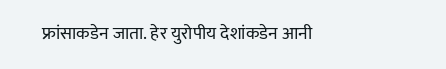फ्रांसाकडेन जाता. हेर युरोपीय देशांकडेन आनी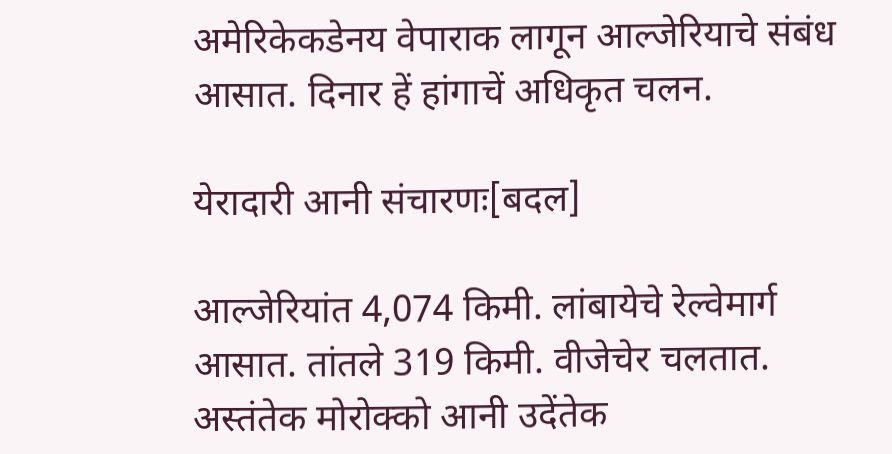अमेरिकेकडेनय वेपाराक लागून आल्जेरियाचे संबंध आसात. दिनार हें हांगाचें अधिकृत चलन.

येरादारी आनी संचारणः[बदल]

आल्जेरियांत 4,074 किमी. लांबायेचे रेल्वेमार्ग आसात. तांतले 319 किमी. वीजेचेर चलतात. अस्तंतेक मोरोक्को आनी उदेंतेक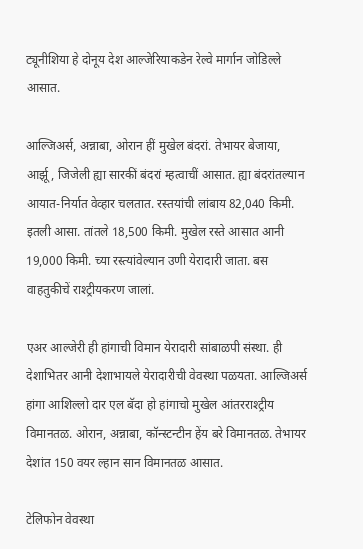ट्यूनीशिया हे दोनूय देश आल्जेरियाकडेन रेल्वे मार्गान जोडिल्ले आसात.

आल्जिअर्स, अन्नाबा, ओरान हीं मुखेल बंदरां. तेभायर बेजाया, आर्झू, जिजेली ह्या सारकीं बंदरां म्हत्वाचीं आसात. ह्या बंदरांतल्यान आयात-निर्यात वेव्हार चलतात. रस्तयांची लांबाय 82,040 किमी. इतली आसा. तांतले 18,500 किमी. मुखेल रस्ते आसात आनी 19,000 किमी. च्या रस्त्यांवेल्यान उणी येरादारी जाता. बस वाहतुकीचें राश्ट्रीयकरण जालां.

एअर आल्जेरी ही हांगाची विमान येरादारी सांबाळपी संस्था. ही देशाभितर आनी देशाभायले येरादारीची वेवस्था पळयता. आल्जिअर्स हांगा आशिल्लो दार एल बॅदा हो हांगाचो मुखेल आंतरराश्ट्रीय विमानतळ. ओरान, अन्नाबा, कॉन्स्टन्टीन हेंय बरे विमानतळ. तेभायर देशांत 150 वयर ल्हान सान विमानतळ आसात.

टेलिफोन वेवस्था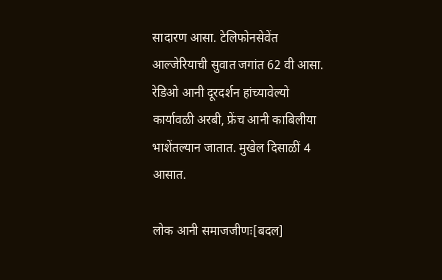सादारण आसा. टेलिफोनसेवेंत आल्जेरियाची सुवात जगांत 62 वी आसा. रेडिओ आनी दूरदर्शन हांच्यावेल्यो कार्यावळी अरबी, फ्रेंच आनी काबिलीया भाशेंतल्यान जातात. मुखेल दिसाळीं 4 आसात.

लोक आनी समाजजीणः[बदल]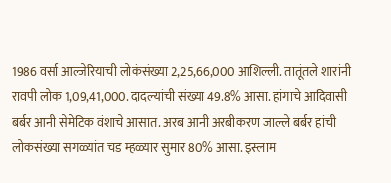1986 वर्सा आल्जेरियाची लोकंसंख्या 2,25,66,000 आशिल्ली. तातूंतले शारांनी रावपी लोक 1,09,41,000. दादल्यांची संख्या 49.8% आसा. हांगाचे आदिवासी बर्बर आनी सेमेटिक वंशाचे आसात. अरब आनी अरबीकरण जाल्ले बर्बर हांची लोकसंख्या सगळ्यांत चड म्हळ्यार सुमार 80% आसा. इस्लाम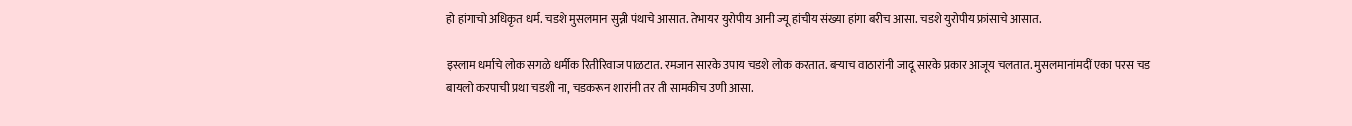हो हांगाचो अधिकृत धर्म. चडशे मुसलमान सुन्नी पंथाचे आसात. तेभायर युरोपीय आनी ज्यू हांचीय संख्या हांगा बरीच आसा. चडशे युरोपीय फ्रांसाचे आसात.

इस्लाम धर्माचे लोक सगळे धर्मीक रितीरिवाज पाळटात. रमजान सारके उपाय चडशे लोक करतात. बऱ्याच वाठारांनी जादू सारके प्रकार आजूय चलतात. मुसलमानांमदीं एका परस चड बायलो करपाची प्रथा चडशी ना, चडकरून शारांनी तर ती सामकीच उणी आसा.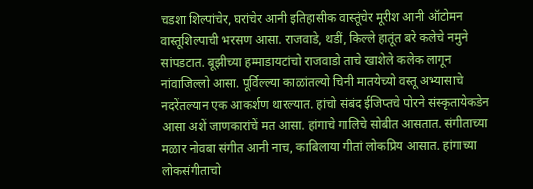चडशा शिल्पांचेर, घरांचेर आनी इतिहासीक वास्तूंचेर मूरीश आनी ऑटोमन वास्तूशिल्पाची भरसण आसा. राजवाडे, थडीं, किल्ले हातूंत बरे कलेचे नमुने सांपडटात. बूझीच्या हम्माडायटांचो राजवाडो ताचे खाशेले कलेक लागून नांवाजिल्लो आसा. पूर्विल्ल्या काळांतल्यो चिनी मातयेच्यो वस्तू अभ्यासाचे नदरेंतल्यान एक आकर्शण थारल्यात. हांचो संबंद ईजिप्तचे पोरने संस्कृतायेकडेन आसा अशें जाणकारांचें मत आसा. हांगाचे गालिचे सोबीत आसतात. संगीताच्या मळार नोवबा संगीत आनी नाच, काबिलाया गीतां लोकप्रिय आसात. हांगाच्या लोकसंगीताचो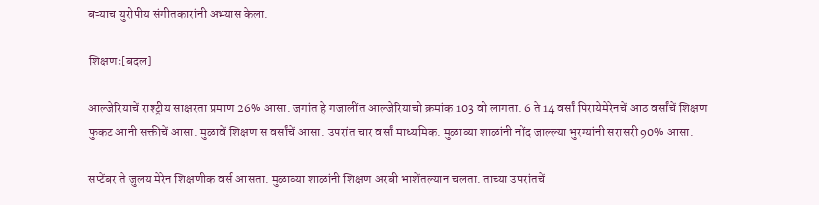बऱ्याच युरोपीय संगीतकारांनी अभ्यास केला.

शिक्षणः[बदल]

आल्जेरियाचें राश्ट्रीय साक्षरता प्रमाण 26% आसा. जगांत हे गजालींत आल्जेरियाचो क्रमांक 103 वो लागता. 6 ते 14 वर्सां पिरायेमेरेनचें आठ वर्सांचें शिक्षण फुकट आनी सक्तीचें आसा. मुळावें शिक्षण स वर्सांचें आसा. उपरांत चार वर्सां माध्यमिक. मुळाव्या शाळांनी नोंद जाल्ल्या भुरग्यांनी सरासरी 90% आसा.

सप्टेंबर ते जुलय मेरेन शिक्षणीक वर्स आसता. मुळाव्या शाळांनी शिक्षण अरबी भाशेंतल्यान चलता. ताच्या उपरांतचें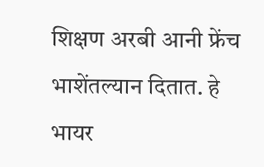शिक्षण अरबी आनी फ्रेंच भाशेंतल्यान दितात. हे भायर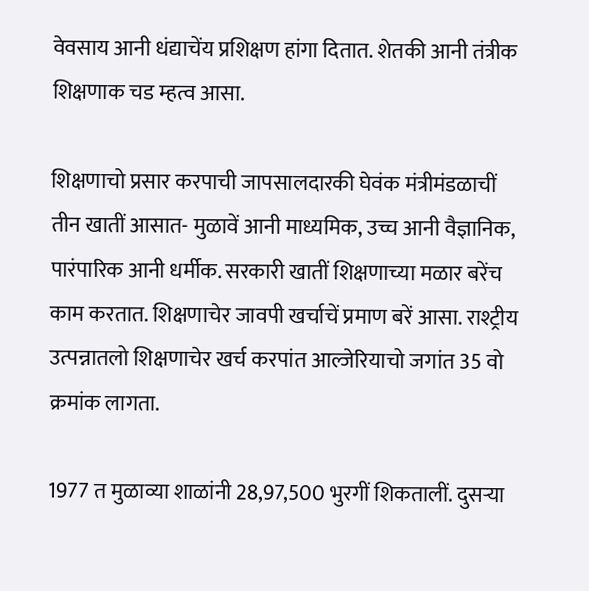वेवसाय आनी धंद्याचेंय प्रशिक्षण हांगा दितात. शेतकी आनी तंत्रीक शिक्षणाक चड म्हत्व आसा.

शिक्षणाचो प्रसार करपाची जापसालदारकी घेवंक मंत्रीमंडळाचीं तीन खातीं आसात- मुळावें आनी माध्यमिक, उच्च आनी वैज्ञानिक, पारंपारिक आनी धर्मीक. सरकारी खातीं शिक्षणाच्या मळार बरेंच काम करतात. शिक्षणाचेर जावपी खर्चाचें प्रमाण बरें आसा. राश्ट्रीय उत्पन्नातलो शिक्षणाचेर खर्च करपांत आल्जेरियाचो जगांत 35 वो क्रमांक लागता.

1977 त मुळाव्या शाळांनी 28,97,500 भुरगीं शिकतालीं. दुसऱ्या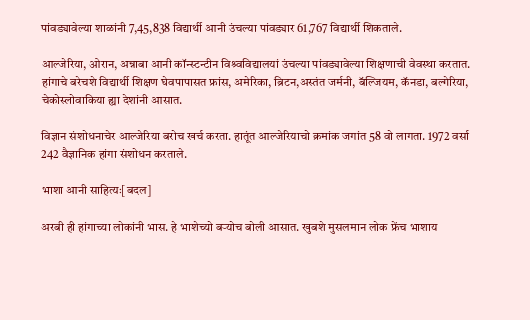पांवड्यावेल्या शाळांनी 7,45,838 विद्यार्थी आनी उंचल्या पांवड्यार 61,767 विद्यार्थी शिकताले.

आल्जेरिया, ओरान, अन्नाबा आनी कॉन्स्टन्टीन विश्र्वविद्यालयां उंचल्या पांवड्यावेल्या शिक्षणाची वेवस्था करतात. हांगाचे बरेचशे विद्यार्थी शिक्षण घेवपापासत फ्रांस, अमेरिका, ब्रिटन,अस्तंत जर्मनी, बॅल्जियम, कॅनडा, बल्गेरिया, चेकोस्लोवाकिया ह्या देशांनी आसात.

विज्ञान संशोधनाचेर आल्जेरिया बरोच खर्च करता. हातूंत आल्जेरियाचो क्रमांक जगांत 58 वो लागता. 1972 वर्सा 242 वैज्ञानिक हांगा संशोधन करताले.

भाशा आनी साहित्यः[बदल]

अरबी ही हांगाच्या लोकांनी भास. हे भाशेच्यो बऱ्योच बोली आसात. खुबशे मुसलमान लोक फ्रेंच भाशाय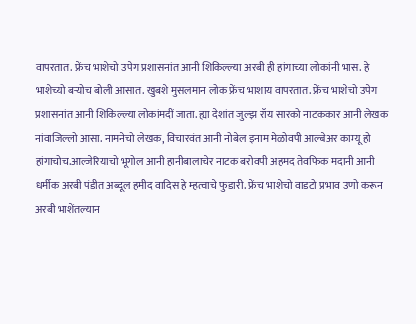वापरतात. फ्रेंच भाशेचो उपेग प्रशासनांत आनी शिकिल्ल्या अरबी ही हांगाच्या लोकांनी भास. हे भाशेच्यो बऱ्योच बोली आसात. खुबशे मुसलमान लोक फ्रेंच भाशाय वापरतात. फ्रेंच भाशेचो उपेग प्रशासनांत आनी शिकिल्ल्या लोकांमदीं जाता. ह्या देशांत जुल्झ रॉय सारको नाटककार आनी लेखक नांवाजिल्लो आसा. नामनेचो लेखक, विचारवंत आनी नोबेल इनाम मेळोवपी आल्बेअर काम्यू हो हांगाचोच.आल्जेरियाचो भूगोल आनी हानीबालाचेर नाटक बरोवपी अहमद तेवफिक मदानी आनी धर्मीक अरबी पंडीत अब्दूल हमीद वादिस हे म्हत्वाचे फुडारी. फ्रेंच भाशेचो वाडटो प्रभाव उणो करून अरबी भाशेंतल्यान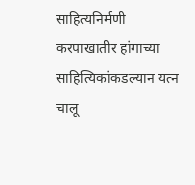साहित्यनिर्मणी करपाखातीर हांगाच्या साहित्यिकांकडल्यान यत्न चालू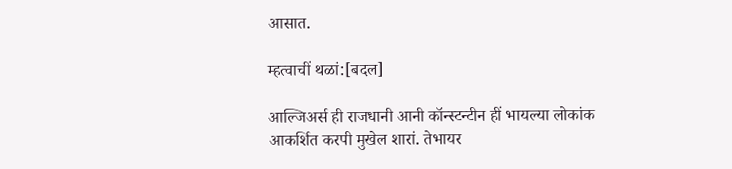आसात.

म्हत्वाचीं थळां:[बदल]

आल्जिअर्स ही राजधानी आनी कॉन्स्टन्टीन हीं भायल्या लोकांक आकर्शित करपी मुखेल शारां. तेभायर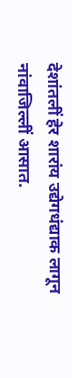देशांतलीं हेर शारांय उद्येगधंद्याक लागून नांवाजिल्लीं आसात.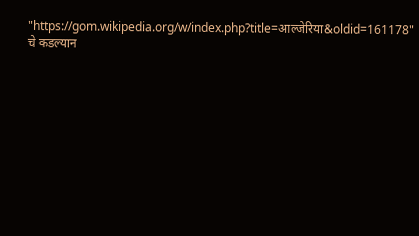"https://gom.wikipedia.org/w/index.php?title=आल्जेरिया&oldid=161178" चे कडल्यान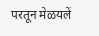परतून मेळयलें